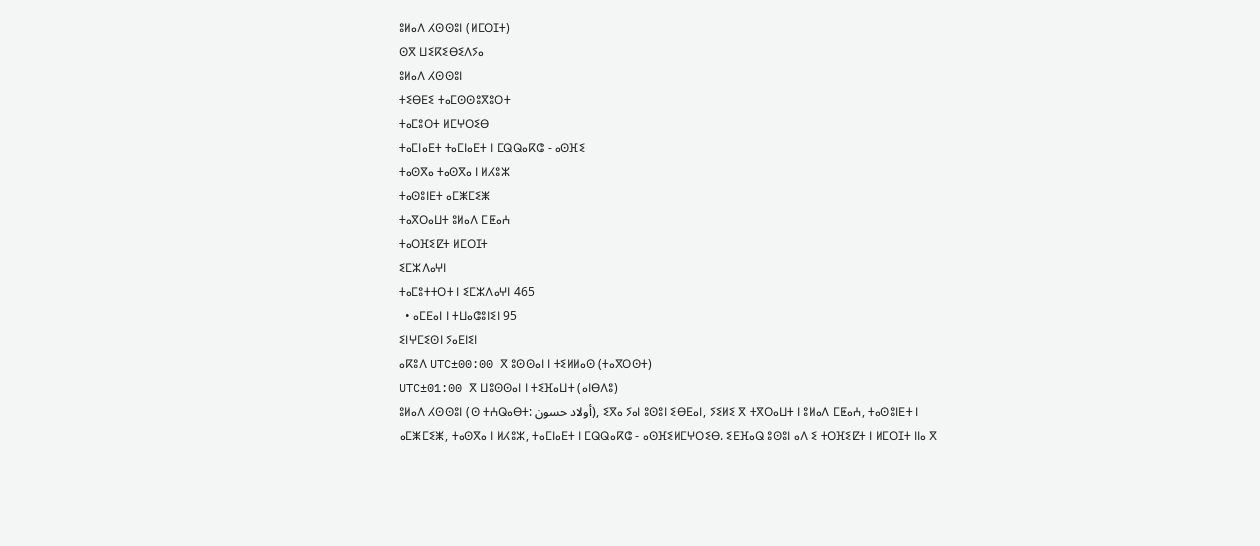ⵓⵍⴰⴷ ⵃⵙⵙⵓⵏ (ⵍⵎⵔⵊⵜ)
ⵙⴳ ⵡⵉⴽⵉⴱⵉⴷⵢⴰ
ⵓⵍⴰⴷ ⵃⵙⵙⵓⵏ
ⵜⵉⴱⴹⵉ ⵜⴰⵎⵙⵙⵓⴳⵓⵔⵜ
ⵜⴰⵎⵓⵔⵜ ⵍⵎⵖⵔⵉⴱ
ⵜⴰⵎⵏⴰⴹⵜ ⵜⴰⵎⵏⴰⴹⵜ ⵏ ⵎⵕⵕⴰⴽⵛ - ⴰⵙⴼⵉ
ⵜⴰⵙⴳⴰ ⵜⴰⵙⴳⴰ ⵏ ⵍⵃⵓⵣ
ⵜⴰⵙⵓⵏⴹⵜ ⴰⵎⵥⵎⵉⵥ
ⵜⴰⴳⵔⴰⵡⵜ ⵓⵍⴰⴷ ⵎⵟⴰⵄ
ⵜⴰⵔⴼⵉⵇⵜ ⵍⵎⵔⵊⵜ
ⵉⵎⵣⴷⴰⵖⵏ
ⵜⴰⵎⵓⵜⵜⵔⵜ ⵏ ⵉⵎⵣⴷⴰⵖⵏ 465
  • ⴰⵎⴹⴰⵏ ⵏ ⵜⵡⴰⵛⵓⵏⵉⵏ 95
ⵉⵏⵖⵎⵉⵙⵏ ⵢⴰⴹⵏⵉⵏ
ⴰⴽⵓⴷ UTC±00:00 ⴳ ⵓⵙⵙⴰⵏ ⵏ ⵜⵉⵍⵍⴰⵙ (ⵜⴰⴳⵔⵙⵜ)
UTC±01:00 ⴳ ⵡⵓⵙⵙⴰⵏ ⵏ ⵜⵉⴼⴰⵡⵜ (ⴰⵏⴱⴷⵓ)
ⵓⵍⴰⴷ ⵃⵙⵙⵓⵏ (ⵙ ⵜⵄⵕⴰⴱⵜ: أولاد حسون), ⵉⴳⴰ ⵢⴰⵏ ⵓⵙⵓⵏ ⵉⴱⴹⴰⵏ, ⵢⵉⵍⵉ ⴳ ⵜⴳⵔⴰⵡⵜ ⵏ ⵓⵍⴰⴷ ⵎⵟⴰⵄ, ⵜⴰⵙⵓⵏⴹⵜ ⵏ ⴰⵎⵥⵎⵉⵥ, ⵜⴰⵙⴳⴰ ⵏ ⵍⵃⵓⵣ, ⵜⴰⵎⵏⴰⴹⵜ ⵏ ⵎⵕⵕⴰⴽⵛ - ⴰⵙⴼⵉⵍⵎⵖⵔⵉⴱ. ⵉⴹⴼⴰⵕ ⵓⵙⵓⵏ ⴰⴷ ⵉ ⵜⵔⴼⵉⵇⵜ ⵏ ⵍⵎⵔⵊⵜ ⵏⵏⴰ ⴳ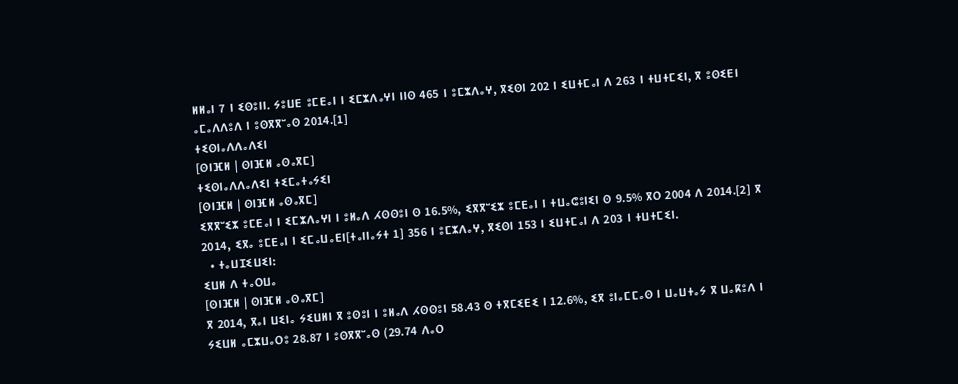ⵍⵍⴰⵏ 7 ⵏ ⵉⵙⵓⵏⵏ. ⵢⵓⵡⴹ ⵓⵎⴹⴰⵏ ⵏ ⵉⵎⵣⴷⴰⵖⵏ ⵏⵏⵙ 465 ⵏ ⵓⵎⵣⴷⴰⵖ, ⴳⵉⵙⵏ 202 ⵏ ⵉⵡⵜⵎⴰⵏ ⴷ 263 ⵏ ⵜⵡⵜⵎⵉⵏ, ⴳ ⵓⵙⵉⴹⵏ ⴰⵎⴰⴷⴷⵓⴷ ⵏ ⵓⵙⴳⴳⵯⴰⵙ 2014.[1]
ⵜⵉⵙⵏⴰⴷⴷⴰⴷⵉⵏ
[ⵙⵏⴼⵍ | ⵙⵏⴼⵍ ⴰⵙⴰⴳⵎ]
ⵜⵉⵙⵏⴰⴷⴷⴰⴷⵉⵏ ⵜⵉⵎⴰⵜⴰⵢⵉⵏ
[ⵙⵏⴼⵍ | ⵙⵏⴼⵍ ⴰⵙⴰⴳⵎ]
ⵉⴳⴳⵯⵉⵣ ⵓⵎⴹⴰⵏ ⵏ ⵉⵎⵣⴷⴰⵖⵏ ⵏ ⵓⵍⴰⴷ ⵃⵙⵙⵓⵏ ⵙ 16.5%, ⵉⴳⴳⵯⵉⵣ ⵓⵎⴹⴰⵏ ⵏ ⵜⵡⴰⵛⵓⵏⵉⵏ ⵙ 9.5% ⴳⵔ 2004 ⴷ 2014.[2] ⴳ 2014, ⵉⴳⴰ ⵓⵎⴹⴰⵏ ⵏ ⵉⵎⴰⵡⴰⴹⵏ[ⵜⴰⵏⵏⴰⵢⵜ 1] 356 ⵏ ⵓⵎⵣⴷⴰⵖ, ⴳⵉⵙⵏ 153 ⵏ ⵉⵡⵜⵎⴰⵏ ⴷ 203 ⵏ ⵜⵡⵜⵎⵉⵏ.
  • ⵜⴰⵡⵊⵉⵡⵉⵏ:
ⵉⵡⵍ ⴷ ⵜⴰⵔⵡⴰ
[ⵙⵏⴼⵍ | ⵙⵏⴼⵍ ⴰⵙⴰⴳⵎ]
ⴳ 2014, ⴳⴰⵏ ⵡⵉⵏⴰ ⵢⵉⵡⵍⵏ ⴳ ⵓⵙⵓⵏ ⵏ ⵓⵍⴰⴷ ⵃⵙⵙⵓⵏ 58.43 ⵙ ⵜⴳⵎⵉⴹⵉ ⵏ 12.6%, ⵉⴳ ⵓⵏⴰⵎⵎⴰⵙ ⵏ ⵡⴰⵡⵜⴰⵢ ⴳ ⵡⴰⴽⵓⴷ ⵏ ⵢⵉⵡⵍ ⴰⵎⵣⵡⴰⵔⵓ 28.87 ⵏ ⵓⵙⴳⴳⵯⴰⵙ (29.74 ⴷⴰⵔ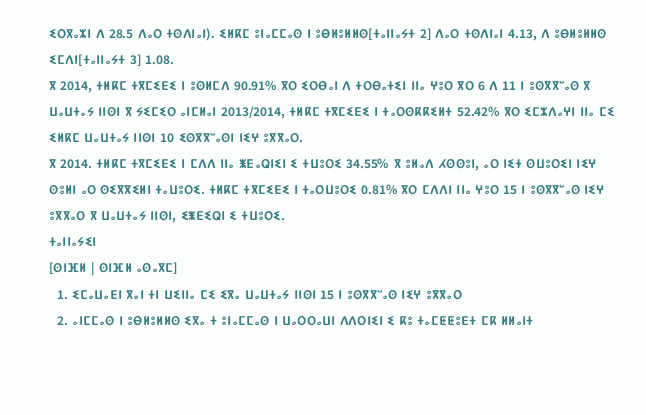ⵉⵔⴳⴰⵣⵏ ⴷ 28.5 ⴷⴰⵔ ⵜⵙⴷⵏⴰⵏ). ⵉⵍⴽⵎ ⵓⵏⴰⵎⵎⴰⵙ ⵏ ⵓⴱⵍⵓⵍⵍⵙ[ⵜⴰⵏⵏⴰⵢⵜ 2] ⴷⴰⵔ ⵜⵙⴷⵏⴰⵏ 4.13, ⴷ ⵓⴱⵍⵓⵍⵍⵙ ⵉⵎⴷⵏ[ⵜⴰⵏⵏⴰⵢⵜ 3] 1.08.
ⴳ 2014, ⵜⵍⴽⵎ ⵜⴳⵎⵉⴹⵉ ⵏ ⵓⵙⵍⵎⴷ 90.91% ⴳⵔ ⵉⵔⴱⴰⵏ ⴷ ⵜⵔⴱⴰⵜⵉⵏ ⵏⵏⴰ ⵖⵓⵔ ⴳⵔ 6 ⴷ 11 ⵏ ⵓⵙⴳⴳⵯⴰⵙ ⴳ ⵡⴰⵡⵜⴰⵢ ⵏⵏⵙⵏ ⴳ ⵢⵉⵎⵉⵔ ⴰⵏⵎⵍⴰⵏ 2013/2014, ⵜⵍⴽⵎ ⵜⴳⵎⵉⴹⵉ ⵏ ⵜⴰⵔⵙⴽⴽⵉⵍⵜ 52.42% ⴳⵔ ⵉⵎⵣⴷⴰⵖⵏ ⵏⵏⴰ ⵎⵉ ⵉⵍⴽⵎ ⵡⴰⵡⵜⴰⵢ ⵏⵏⵙⵏ 10 ⵉⵙⴳⴳⵯⴰⵙⵏ ⵏⵉⵖ ⵓⴳⴳⴰⵔ.
ⴳ 2014. ⵜⵍⴽⵎ ⵜⴳⵎⵉⴹⵉ ⵏ ⵎⴷⴷ ⵏⵏⴰ ⵥⴹⴰⵕⵏⵉⵏ ⵉ ⵜⵡⵓⵔⵉ 34.55% ⴳ ⵓⵍⴰⴷ ⵃⵙⵙⵓⵏ, ⴰⵔ ⵏⵉⵜ ⵙⵡⵓⵔⵉⵏ ⵏⵉⵖ ⵙⵓⵍⵏ ⴰⵔ ⵙⵉⴳⴳⵉⵍⵏ ⵜⴰⵡⵓⵔⵉ. ⵜⵍⴽⵎ ⵜⴳⵎⵉⴹⵉ ⵏ ⵜⴰⵔⵡⵓⵔⵉ 0.81% ⴳⵔ ⵎⴷⴷⵏ ⵏⵏⴰ ⵖⵓⵔ 15 ⵏ ⵓⵙⴳⴳⵯⴰⵙ ⵏⵉⵖ ⵓⴳⴳⴰⵔ ⴳ ⵡⴰⵡⵜⴰⵢ ⵏⵏⵙⵏ, ⵉⵥⴹⵉⵕⵏ ⵉ ⵜⵡⵓⵔⵉ.
ⵜⴰⵏⵏⴰⵢⵉⵏ
[ⵙⵏⴼⵍ | ⵙⵏⴼⵍ ⴰⵙⴰⴳⵎ]
  1. ⵉⵎⴰⵡⴰⴹⵏ ⴳⴰⵏ ⵜⵏ ⵡⵉⵏⵏⴰ ⵎⵉ ⵉⴳⴰ ⵡⴰⵡⵜⴰⵢ ⵏⵏⵙⵏ 15 ⵏ ⵓⵙⴳⴳⵯⴰⵙ ⵏⵉⵖ ⵓⴳⴳⴰⵔ
  2. ⴰⵏⵎⵎⴰⵙ ⵏ ⵓⴱⵍⵓⵍⵍⵙ ⵉⴳⴰ ⵜ ⵓⵏⴰⵎⵎⴰⵙ ⵏ ⵡⴰⵔⵔⴰⵡⵏ ⴷⴷⵔⵏⵉⵏ ⵉ ⴽⵓ ⵜⴰⵎⵟⵟⵓⴹⵜ ⵎⴽ ⵍⵍⴰⵏⵜ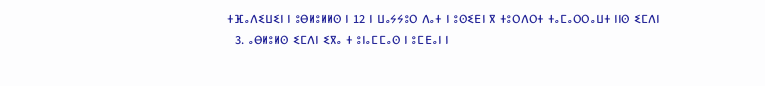ⵜⴼⴰⴷⵉⵡⵉⵏ ⵏ ⵓⴱⵍⵓⵍⵍⵙ ⵏ 12 ⵏ ⵡⴰⵢⵢⵓⵔ ⴷⴰⵜ ⵏ ⵓⵙⵉⴹⵏ ⴳ ⵜⵓⵔⴷⵔⵜ ⵜⴰⵎⴰⵔⵔⴰⵡⵜ ⵏⵏⵙ ⵉⵎⴷⵏ
  3. ⴰⴱⵍⵓⵍⵙ ⵉⵎⴷⵏ ⵉⴳⴰ ⵜ ⵓⵏⴰⵎⵎⴰⵙ ⵏ ⵓⵎⴹⴰⵏ ⵏ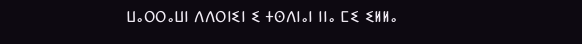ⵡⴰⵔⵔⴰⵡⵏ ⴷⴷⵔⵏⵉⵏ ⵉ ⵜⵙⴷⵏⴰⵏ ⵏⵏⴰ ⵎⵉ ⵉⵍⵍⴰ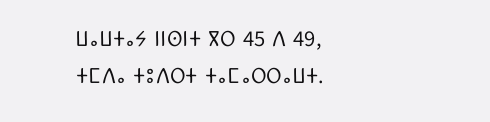ⵡⴰⵡⵜⴰⵢ ⵏⵏⵙⵏⵜ ⴳⵔ 45 ⴷ 49, ⵜⵎⴷⴰ ⵜⵓⴷⵔⵜ ⵜⴰⵎⴰⵔⵔⴰⵡⵜ.